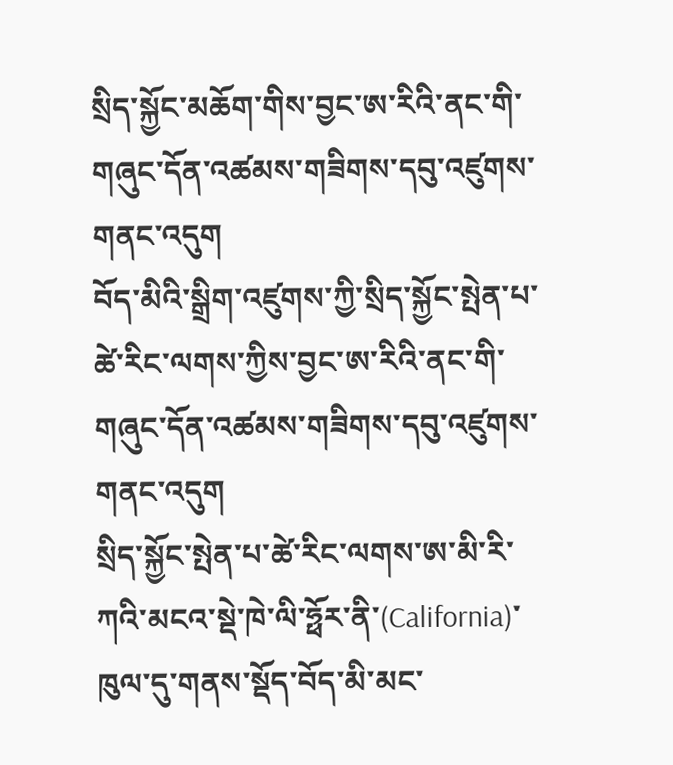སྲིད་སྐྱོང་མཆོག་གིས་བྱང་ཨ་རིའི་ནང་གི་གཞུང་དོན་འཚམས་གཟིགས་དབུ་འཛུགས་གནང་འདུག
བོད་མིའི་སྒྲིག་འཛུགས་ཀྱི་སྲིད་སྐྱོང་སྤེན་པ་ཚེ་རིང་ལགས་ཀྱིས་བྱང་ཨ་རིའི་ནང་གི་གཞུང་དོན་འཚམས་གཟིགས་དབུ་འཛུགས་གནང་འདུག
སྲིད་སྐྱོང་སྤེན་པ་ཚེ་རིང་ལགས་ཨ་མི་རི་ཀའི་མངའ་སྡེ་ཁེ་ལི་ཧྥོར་ནི་(California)་ཁུལ་དུ་གནས་སྡོད་བོད་མི་མང་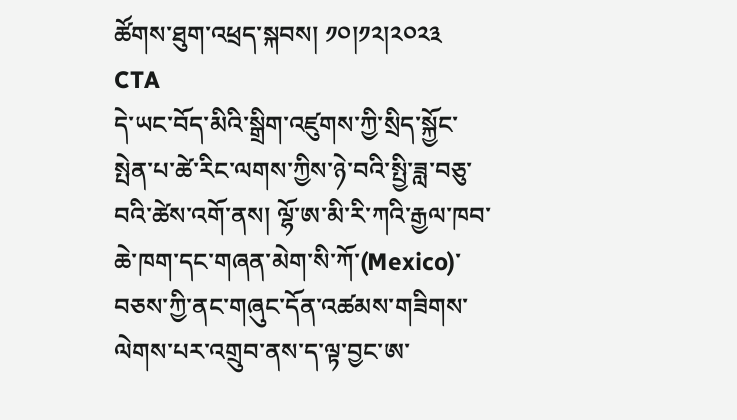ཚོགས་ཐུག་འཕྲད་སྐབས། ༡༠།༡༢།༢༠༢༣ CTA
དེ་ཡང་བོད་མིའི་སྒྲིག་འཛུགས་ཀྱི་སྲིད་སྐྱོང་སྤེན་པ་ཚེ་རིང་ལགས་ཀྱིས་ཉེ་བའི་སྤྱི་ཟླ་བཅུ་བའི་ཚེས་འགོ་ནས། ལྷོ་ཨ་མི་རི་ཀའི་རྒྱལ་ཁབ་ཆེ་ཁག་དང་གཞན་མེག་སི་ཀོ་(Mexico)་བཅས་ཀྱི་ནང་གཞུང་དོན་འཚམས་གཟིགས་ལེགས་པར་འགྲུབ་ནས་ད་ལྟ་བྱང་ཨ་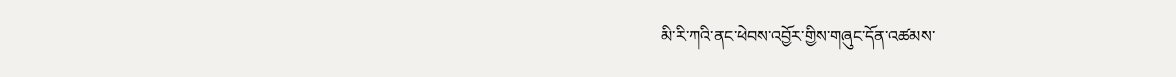མི་རི་ཀའི་ནང་ཕེབས་འབྱོར་གྱིས་གཞུང་དོན་འཚམས་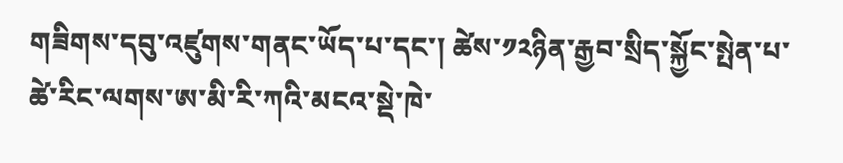གཟིགས་དབུ་འཛུགས་གནང་ཡོད་པ་དང་། ཚེས་༡༢ཉིན་རྒྱབ་སྲིད་སྐྱོང་སྤེན་པ་ཚེ་རིང་ལགས་ཨ་མི་རི་ཀའི་མངའ་སྡེ་ཁེ་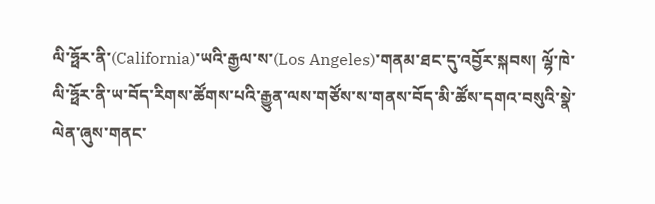ལི་ཧྥོར་ནི་(California)་ཡའི་རྒྱལ་ས་(Los Angeles)་གནམ་ཐང་དུ་འབྱོར་སྐབས། ལྷོ་ཁེ་ལི་ཧྥོར་ནི་ཡ་བོད་རིགས་ཚོགས་པའི་རྒྱུན་ལས་གཙོས་ས་གནས་བོད་མི་ཚོས་དགའ་བསུའི་སྣེ་ལེན་ཞུས་གནང་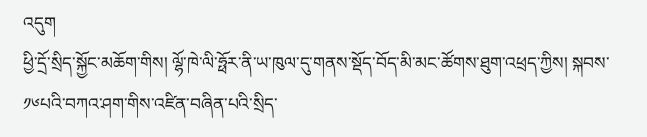འདུག
ཕྱི་དྲོ་སྲིད་སྐྱོང་མཆོག་གིས། ལྷོ་ཁེ་ལི་ཧྥོར་ནི་ཡ་ཁུལ་དུ་གནས་སྡོད་བོད་མི་མང་ཚོགས་ཐུག་འཕྲད་ཀྱིས། སྐབས་༡༦པའི་བཀའ་ཤག་གིས་འཛིན་བཞིན་པའི་སྲིད་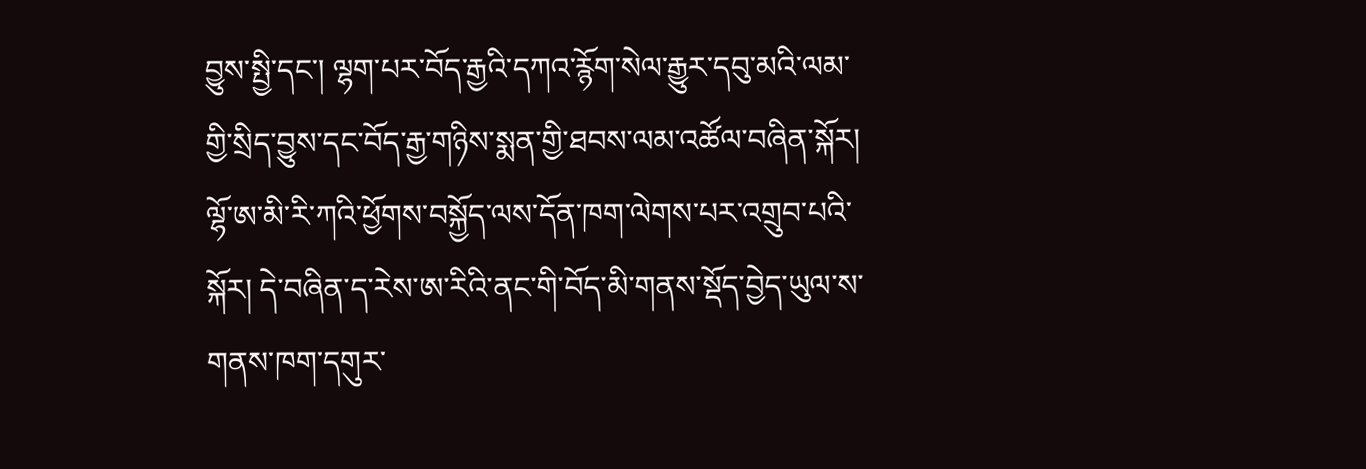བྱུས་སྤྱི་དང་། ལྷག་པར་བོད་རྒྱའི་དཀའ་རྙོག་སེལ་རྒྱུར་དབུ་མའི་ལམ་གྱི་སྲིད་བྱུས་དང་བོད་རྒྱ་གཉིས་སྨན་གྱི་ཐབས་ལམ་འཚོལ་བཞིན་སྐོར། ལྷོ་ཨ་མི་རི་ཀའི་ཕྱོགས་བསྐྱོད་ལས་དོན་ཁག་ལེགས་པར་འགྲུབ་པའི་སྐོར། དེ་བཞིན་ད་རེས་ཨ་རིའི་ནང་གི་བོད་མི་གནས་སྡོད་བྱེད་ཡུལ་ས་གནས་ཁག་དགུར་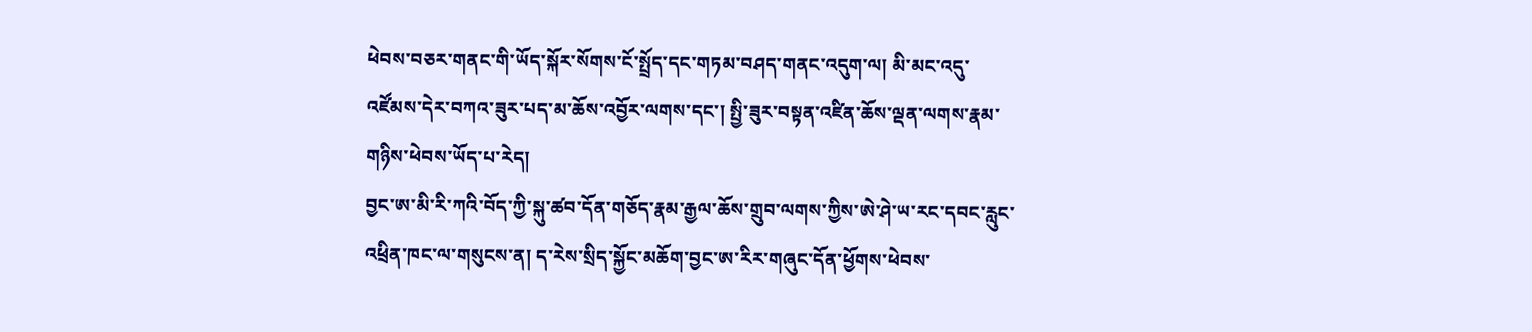ཕེབས་བཅར་གནང་གི་ཡོད་སྐོར་སོགས་ངོ་སྤྲོད་དང་གཏམ་བཤད་གནང་འདུག་ལ། མི་མང་འདུ་འཛོམས་དེར་བཀའ་ཟུར་པད་མ་ཆོས་འབྱོར་ལགས་དང་། སྤྱི་ཟུར་བསྟན་འཛིན་ཆོས་ལྡན་ལགས་རྣམ་གཉིས་ཕེབས་ཡོད་པ་རེད།
བྱང་ཨ་མི་རི་ཀའི་བོད་ཀྱི་སྐུ་ཚབ་དོན་གཅོད་རྣམ་རྒྱལ་ཆོས་གྲུབ་ལགས་ཀྱིས་ཨེ་ཤེ་ཡ་རང་དབང་རླུང་འཕྲིན་ཁང་ལ་གསུངས་ན། ད་རེས་སྲིད་སྐྱོང་མཆོག་བྱང་ཨ་རིར་གཞུང་དོན་ཕྱོགས་ཕེབས་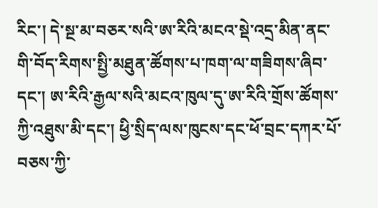རིང་། དེ་སྔ་མ་བཅར་སའི་ཨ་རིའི་མངའ་སྡེ་འདྲ་མིན་ནང་གི་བོད་རིགས་སྤྱི་མཐུན་ཚོགས་པ་ཁག་ལ་གཟིགས་ཞིབ་དང་། ཨ་རིའི་རྒྱལ་སའི་མངའ་ཁུལ་དུ་ཨ་རིའི་གྲོས་ཚོགས་ཀྱི་འཐུས་མི་དང་། ཕྱི་སྲིད་ལས་ཁུངས་དང་ཕོ་བྲང་དཀར་པོ་བཅས་ཀྱི་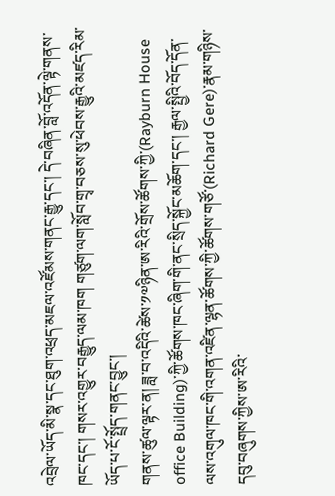འབྲེལ་ཡོད་མི་སྣ་དང་ཐུག་འཕྲད་མཇལ་འཛོམས་གནང་རྒྱུ་དང་། དེ་བཞིན་བློ་འདོན་ལྟེ་གནས་ཁང་དང་། གསར་འགྱུར་བརྒྱུད་ལམ་ཁག གཙུག་ལག་སློབ་གྲྭ་བཅས་སུ་ཕེབས་རྒྱུའི་མཛད་རིམ་ཡོད་པ་ངོ་སྤྲོད་གནང་བྱུང་།
གནས་ཚུལ་ལྟར་ན། ཟླ་བ་འདིའི་ཚེས་༡༧ཉིན་ཨ་རིའི་གྲོས་ཚོགས་ཀྱི་(Rayburn House office Building)་ཀྱི་ཚོགས་ཁང་ཞིག་གི་ནང་སྲིད་སྐྱོང་མཆོག་དང་། རྒྱལ་སྤྱིའི་བོད་དོན་ལས་འགུལ་ཁང་གི་འགན་འཛིན་ལྷན་ཚོགས་ཀྱི་ཚོགས་གཙོ་(Richard Gere)་རྣམ་གཉིས་དབུ་བཞུགས་ཀྱིས་ཨ་རིའི་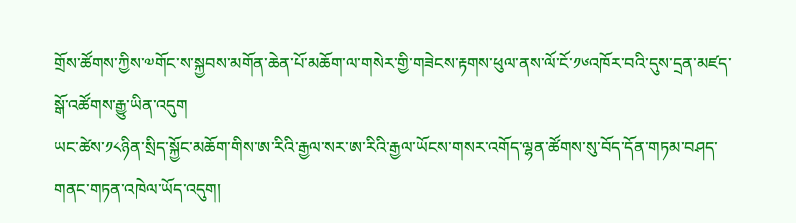གྲོས་ཚོགས་ཀྱིས་༧གོང་ས་སྐྱབས་མགོན་ཆེན་པོ་མཆོག་ལ་གསེར་གྱི་གཟེངས་རྟགས་ཕུལ་ནས་ལོ་ངོ་༡༦འཁོར་བའི་དུས་དྲན་མཛད་སྒོ་འཚོགས་རྒྱུ་ཡིན་འདུག
ཡང་ཚེས་༡༨ཉིན་སྲིད་སྐྱོང་མཆོག་གིས་ཨ་རིའི་རྒྱལ་སར་ཨ་རིའི་རྒྱལ་ཡོངས་གསར་འགོད་ལྷན་ཚོགས་སུ་བོད་དོན་གཏམ་བཤད་གནང་གཏན་འཁེལ་ཡོད་འདུག།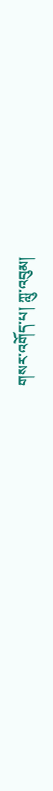གསར་འགོད་པ། ཀླུ་འབུམ།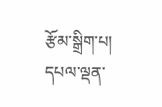རྩོམ་སྒྲིག་པ། དཔལ་ལྡན་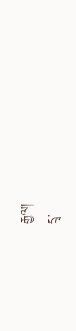རྒྱལ།
དྲྭ་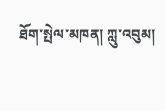ཐོག་སྤེལ་མཁན། ཀླུ་འབུམ།